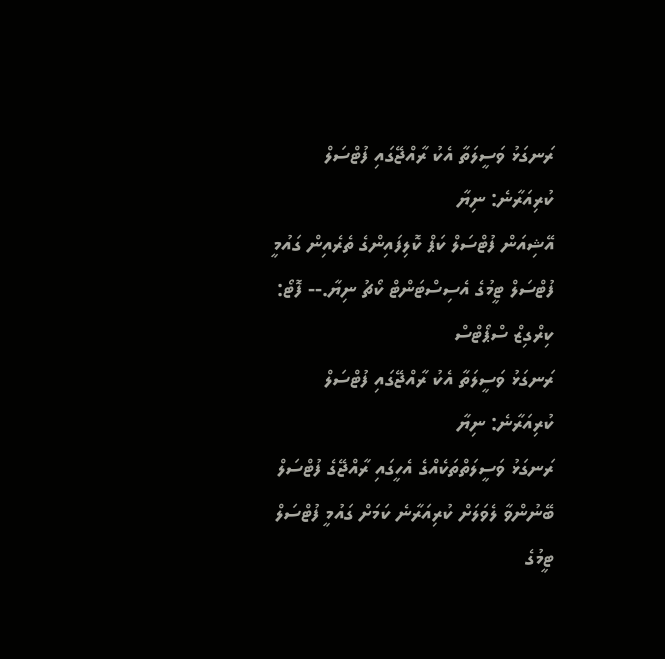ރަނގަޅު ވަސީލަތާ އެކު ރާއްޖޭގައި ފުޓްސަލް ކުރިއަރާނެ: ނިޔާ
އޭޝިއަން ފުޓްސަލް ކަޕް ކޮލިފައިންގެ ތެރެއިން ގައުމީ ފުޓްސަލް ޓީމުގެ އެސިސްޓަންޓް ކޯޗު ނިޔާ.-- ފޮޓޯ: ކިރްގިޒް ސްޕޯޓްސް
ރަނގަޅު ވަސީލަތާ އެކު ރާއްޖޭގައި ފުޓްސަލް ކުރިއަރާނެ: ނިޔާ
ރަނގަޅު ވަސީލަތްތަކެއްގެ އެހީގައި ރާއްޖޭގެ ފުޓްސަލް ބޭނުންވާ ލެވަލަށް ކުރިއަރާނެ ކަމަށް ގައުމީ ފުޓްސަލް ޓީމުގެ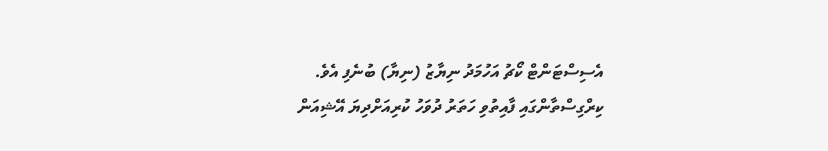އެސިސްޓަންޓް ކޯޗު އަހުމަދު ނިޔާޒު (ނިޔާ) ބުނެފި އެވެ.
ކިރްގިސްތާންގައި ފާއިތުވި ހަތަރު ދުވަހު ކުރިއަށްދިޔަ އޭޝިއަން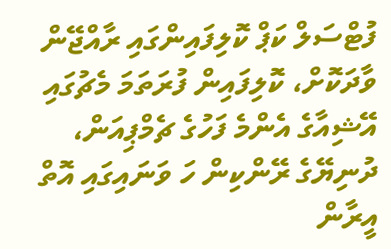ފުޓްސަލް ކަޕް ކޮލިފައިންގައި ރާއްޖޭން ވާދަކޮށް، ކޮލިފައިން ފުރަތަމަ މެޗުގައި އޭޝިއާގެ އެންމެ ފަހުގެ ޗެމްޕިއަން، ދުނިޔޭގެ ރޭންކިން ހަ ވަނައިގައި އޮތް އީރާން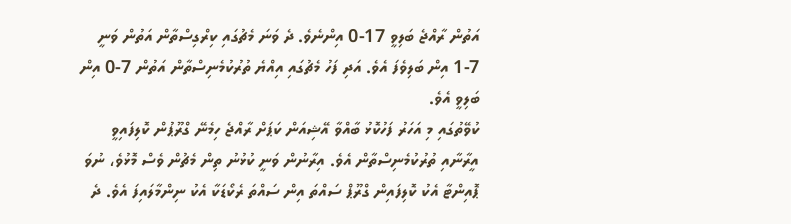އަތުން ރާއްޖެ ބަލިވީ 17-0 އިންނެވެ. ދެ ވަނަ މެޗުގައި ކިރްގިސްތާން އަތުން ވަނީ 7-1 އިން ބަލިވެފަ އެވެ. އަދި ފަހު މެޗުގައި އިއްޔެ ތުރުކުމެނިސްތާން އަތުން 7-0 އިން ބަލިވީ އެވެ.
ކުވޭތުގައި މި އަހަރު ފަހުކޮޅު ބާއްވާ އޭޝިއަން ކަޕަށް ރާއްޖެ ހިމެނޭ ގްރޫޕުން ކޮލިފައިވީ އީރާނާއި ތުރުކުމެނިސްތާން އެވެ. އިރާނުން ވަނީ ކުޅުނު ތިން މެޗުން ވެސް މޮޅުވެ، ނުވަ ޕޮއިންޓާ އެކު ކޮލިފައިން ގްރޫޕް ސައްތަ އިން ސައްތަ ރެކޯޑަކާ އެކު ނިންމާލައިފަ އެވެ. ދެ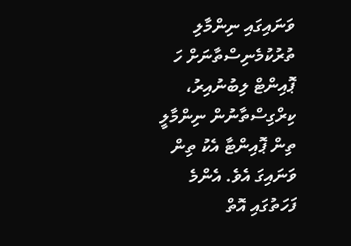ވަނައިގައި ނިންމާލި ތުރުކުމެނިސްތާނަށް ހަ ޕޮއިންޓް ލިބުނުއިރު، ކިރްގިސްތާނުން ނިންމާލީ ތިން ޕޮއިންޓާ އެކު ތިން ވަނައިގަ އެވެ. އެންމެ ފަހަތުގައި އޮތް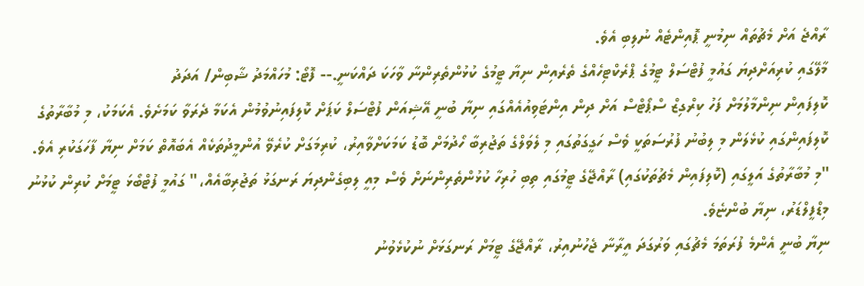ރާއްޖެ އަށް މެޗުތައް ނިމުނީ ޕޮއިންޓެއް ނުލިބި އެވެ.
މާލޭގައި ކުރިއަށްދިޔަ ގައުމީ ފުޓްސަލް ޓީމުގެ ޕްރެކްޓިހެއްގެ ތެރެއިން ނިޔާ ޓީމުގެ ކުޅުންތެރިންނާ ވާހަކަ ދައްކަނީ.-- ފޮޓޯ: މުހައްމަދު ޝާބިން/ އަދަދު
ކޮލިފައިން ނިންމާލުމަށް ފަހު ކިރްގިޒް ސްޕޯޓްސް އަށް ދިން އިންޓަވިއުއެއްގައި ނިޔާ ބުނީ އޭޝިއަން ފުޓްސަލް ކަޕަށް ކޮލިފައިނުވުމުން އެކަމާ ދެރަވާ ކަމަށެވެ. އެކަމަކު، މި މުބާރާތުގެ ކޮލިފައިންގައި ކުޅެލަން މި ލިބުނު ފުރުސަތަކީ ވެސް ހަގީގަތުގައި މި ލެވަލްގެ ތަޖުރިބާ ހޯދުމަށް ބޮޑު ކަމަކަށްވާއިރު، ކުރިމަގަށް ކުރެވޭ އުންމީދުތަކެއް އެބައޮތް ކަމަށް ނިޔާ ފާހަގަކުރި އެވެ.
"މި މުބާރާތުގެ އަލީގައި (ކޮލިފައިން މެޗުތަކުގައި) ރާއްޖޭގެ ޓީމުގައި ތިބި ހުރިހާ ކުޅުންތެރިންނަށް ވެސް މިއީ ލިބިގެންދިޔަ ރަނގަޅު ތަޖުރިބާއެއް،" ގައުމީ ފުޓްބޯޅަ ޓީމަށް ކުރިން ކުޅުނު މިޑްފީލްޑަރު، ނިޔާ ބުންޏެވެ.
ނިޔާ ބުނީ އެންމެ ފުރަތަމަ މެޗުގައި ވަރުގަދަ އީރާނާ ޖެހުނުއިރު، ރާއްޖޭގެ ޓީމަށް ރަނގަޅަށް ނުކުޅެވުނު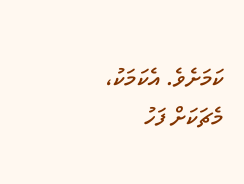ކަމަށެވެ. އެކަމަކު، މެޗަކަށް ފަހު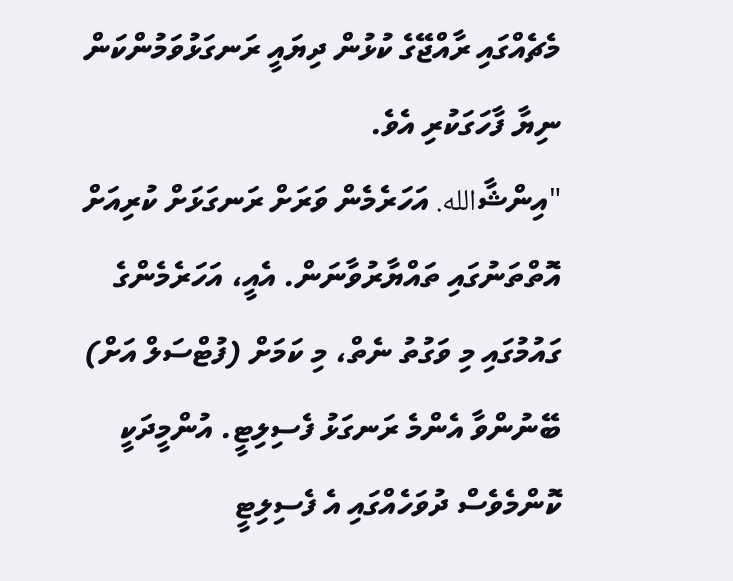މެޗެއްގައި ރާއްޖޭގެ ކުޅުން ދިޔައީ ރަނގަޅުވަމުންކަން ނިޔާ ފާހަގަކުރި އެވެ.
"އިންޝާالله. އަހަރެމެން ވަރަށް ރަނގަޅަށް ކުރިއަށް އޮތްތަނުގައި ތައްޔާރުވާނަން. އެއީ، އަހަރެމެންގެ ގައުމުގައި މި ވަގުތު ނެތް، މި ކަމަށް (ފުޓްސަލް އަށް) ބޭނުންވާ އެންމެ ރަނގަޅު ފެސިލިޓީ. އުންމީދަކީ ކޮންމެވެސް ދުވަހެއްގައި އެ ފެސިލިޓީ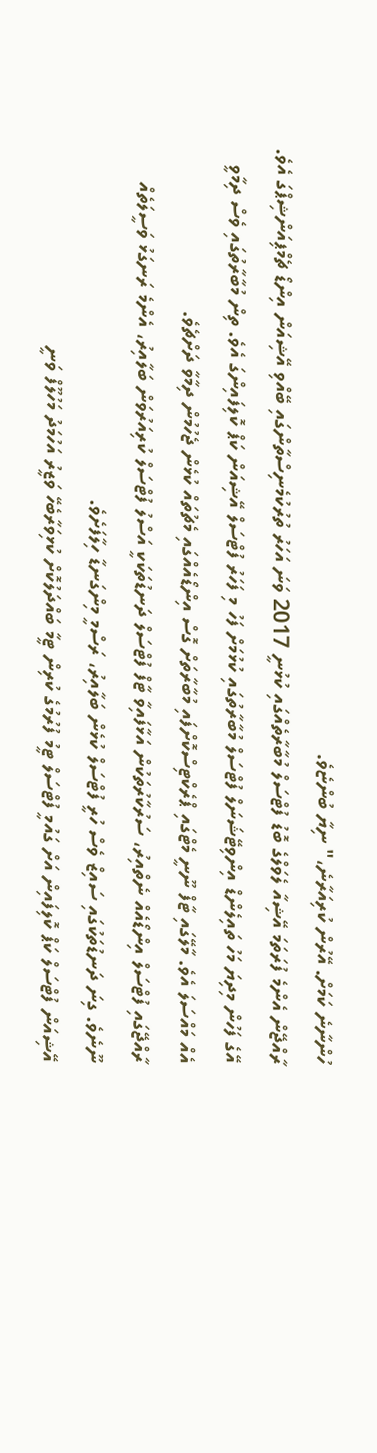ހުންނާނެ ކަމަށް. އޭރުން ކުރިއަރާނެ،" ނިޔާ ބުންޏެވެ.
ރާއްޖޭން އެންމެ ފުރަތަމަ އޭޝިއާ ލެވަލްގެ ބޮޑު ފުޓްސަލް މުބާރާތެއްގައި ކުޅުނީ 2017 ވަނަ އަހަރު ތުރުކުމެނިސްތާންގައި ބޭއްވި އޭޝިއަން އިންޑޯ ޗެމްޕިއަންޝިޕްގަ އެވެ. އޭގެ ފަހުން މިދިޔަ މަހު ތައިލެންޑް އިންވިޓޭޝަނަލް ފުޓްސަލް މުބާރާތުގައި ކުޅުމަށް ފަހު މި ފަހަރު ފުޓްސަލް އޭޝިއަން ކަޕް ކޮލިފައިންގަ އެވެ. ތިން މުބާރާތުގައި ވެސް ދިމާވީ އެއް މައްސަލަ އެވެ. މާލޭގައި ޓާފް ނޫނީ މެޓްގައި ޕްރެކްޓިސްކޮށްފައި މުބާރާތަށް ގޮސް އިންޑޯއެއްގައި މެޗުތައް ކުޅެން ޖެހުމުން ދިމާވާ ދަށްޗެވެ.
ރާއްޖޭގައި ފުޓްސަލް އިންޑޯއެއް ނެތްއިރު، ސަރުކާރުތަކުން އަޅާފައިވާ ޓާފް ފުޓްސަލް ދަނޑުތަކަކީ އަސްލު ފުޓްސަލް ކުރިއަރުވަން ބަލާއިރު، އެންމެ ރަނގަޅު ވަސީލަތެއް ނޫނެވެ. ގިނަ ދަނޑުތަކުގައި ސައިޒް ވެސް ހުރީ ފުޓްސަލް ކުޅެން ބަލާއިރު، ރަސްމީ މިންގަނޑާ ހިލާފަށެވެ.
އޭޝިއަން ފުޓްސަލް ކަޕް ކޮލިފައިން އަށް ގައުމީ ފުޓްސަލް ޓީމު ފުރުމުގެ ކުރިން ޓީމާ ބައްދަލުކޮށް ކުޅިވަރާބެހޭ ވަޒީރު އަހުމަދު މަހުލޫފް ވަނީ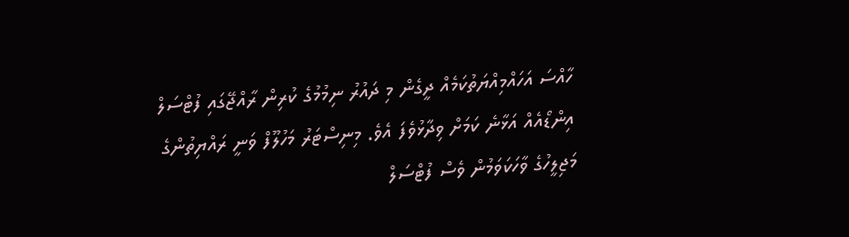ހާއްސަ އަހައްމިއްޔަތުކަމެއް ދީގެން މި ދައުރު ނިމުމުގެ ކުރިން ރާއްޖޭގައި ފުޓްސަލް އިންޑޯއެއް އަޅާނެ ކަމަށް ވިދާޅުވެފަ އެވެ. މިނިސްޓަރު މަހުލޫފް ވަނީ ރައްޔިތުންގެ މަޖިލީހުގެ ވާހަކަވަމުން ވެސް ފުޓްސަލް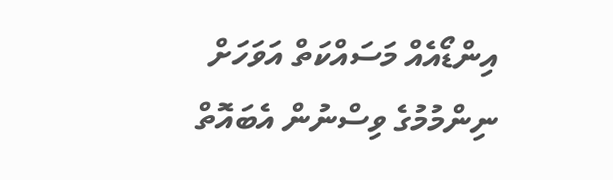އިންޑޯއެއް މަސައްކަތް އަވަހަށް ނިންމުމުގެ ވިސްނުން އެބައޮތް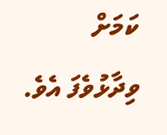ކަމަށް ވިދާޅުވެފަ އެވެ.